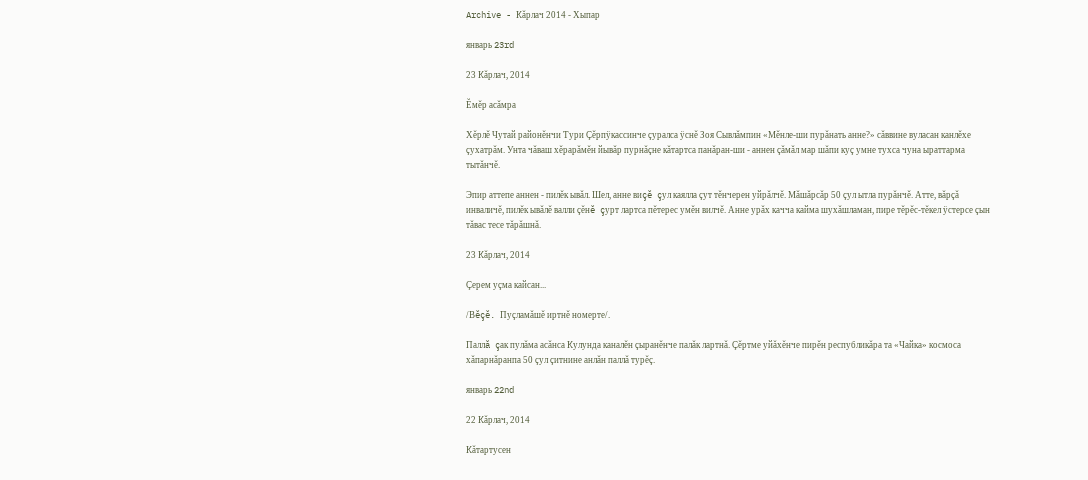Archive - Кăрлач 2014 - Хыпар

январь 23rd

23 Кăрлач, 2014

Ĕмĕр асăмра

Хĕрлĕ Чутай районĕнчи Тури Çĕрпÿкассинче çуралса ÿснĕ Зоя Сывлăмпин «Мĕнле-ши пурăнать анне?» сăввине вуласан канлĕхе çухатрăм. Унта чăваш хĕрарăмĕн йывăр пурнăçне кăтартса панăран-ши - аннен çăмăл мар шăпи куç умне тухса чуна ыраттарма тытăнчĕ.

Эпир аттепе аннен - пилĕк ывăл. Шел, анне виçĕ çул каялла çут тĕнчерен уйрăлчĕ. Мăшăрсăр 50 çул ытла пурăнчĕ. Атте, вăрçă инваличĕ, пилĕк ывăлĕ валли çĕнĕ çурт лартса пĕтерес умĕн вилчĕ. Анне урăх качча кайма шухăшламан, пире тĕрĕс-тĕкел ÿстерсе çын тăвас тесе тăрăшнă.

23 Кăрлач, 2014

Çерем уçма кайсан...

/Вĕçĕ. Пуçламăшĕ иртнĕ номерте/.

Паллă çак пулăма асăнса Кулунда каналĕн çыранĕнче палăк лартнă. Çĕртме уйăхĕнче пирĕн республикăра та «Чайка» космоса хăпарнăранпа 50 çул çитнине анлăн паллă турĕç.

январь 22nd

22 Кăрлач, 2014

Кăтартусен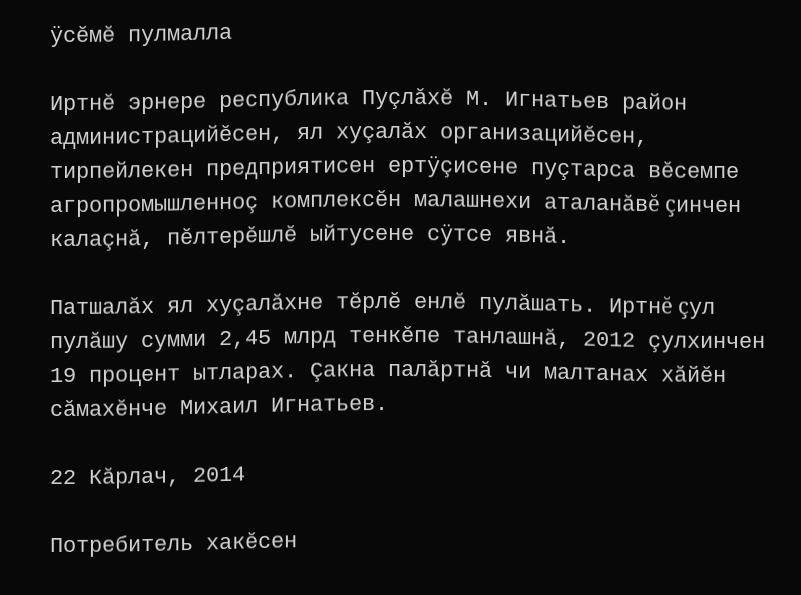ÿсĕмĕ пулмалла

Иртнĕ эрнере республика Пуçлăхĕ М. Игнатьев район администрацийĕсен, ял хуçалăх организацийĕсен, тирпейлекен предприятисен ертÿçисене пуçтарса вĕсемпе агропромышленноç комплексĕн малашнехи аталанăвĕ çинчен калаçнă, пĕлтерĕшлĕ ыйтусене сÿтсе явнă.

Патшалăх ял хуçалăхне тĕрлĕ енлĕ пулăшать. Иртнĕ çул пулăшу сумми 2,45 млрд тенкĕпе танлашнă, 2012 çулхинчен 19 процент ытларах. Çакна палăртнă чи малтанах хăйĕн сăмахĕнче Михаил Игнатьев.

22 Кăрлач, 2014

Потребитель хакĕсен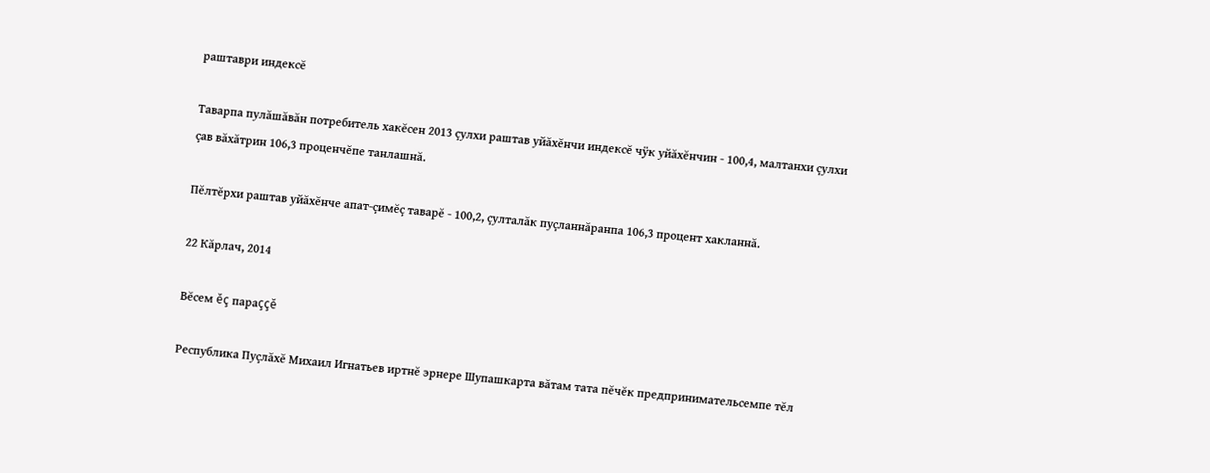раштаври индексĕ

Таварпа пулăшăвăн потребитель хакĕсен 2013 çулхи раштав уйăхĕнчи индексĕ чÿк уйăхĕнчин - 100,4, малтанхи çулхи çав вăхăтрин 106,3 проценчĕпе танлашнă.

Пĕлтĕрхи раштав уйăхĕнче апат-çимĕç таварĕ - 100,2, çулталăк пуçланнăранпа 106,3 процент хакланнă.

22 Кăрлач, 2014

Вĕсем ĕç параççĕ

Республика Пуçлăхĕ Михаил Игнатьев иртнĕ эрнере Шупашкарта вăтам тата пĕчĕк предпринимательсемпе тĕл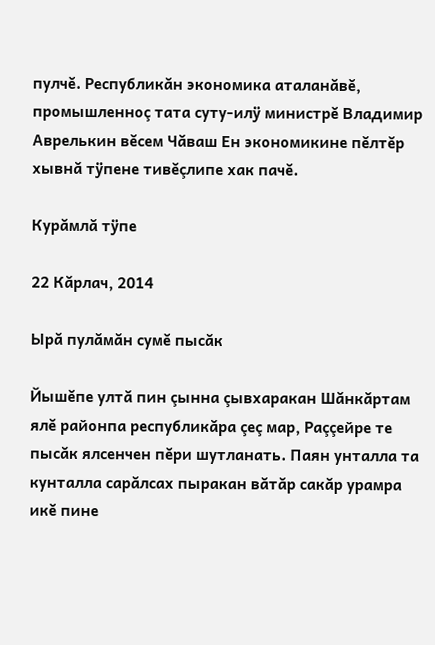пулчĕ. Республикăн экономика аталанăвĕ, промышленноç тата суту-илÿ министрĕ Владимир Аврелькин вĕсем Чăваш Ен экономикине пĕлтĕр хывнă тÿпене тивĕçлипе хак пачĕ.

Курăмлă тÿпе

22 Кăрлач, 2014

Ырă пулăмăн сумĕ пысăк

Йышĕпе ултă пин çынна çывхаракан Шăнкăртам ялĕ районпа республикăра çеç мар, Раççейре те пысăк ялсенчен пĕри шутланать. Паян унталла та кунталла сарăлсах пыракан вăтăр сакăр урамра икĕ пине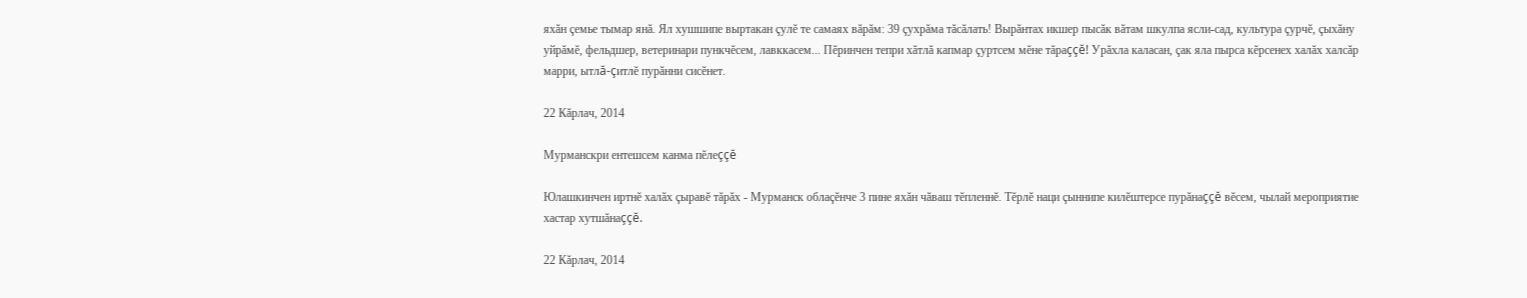яхăн çемье тымар янă. Ял хушшипе выртакан çулĕ те самаях вăрăм: 39 çухрăма тăсăлать! Вырăнтах икшер пысăк вăтам шкулпа ясли-сад, культура çурчĕ, çыхăну уйрăмĕ, фельдшер, ветеринари пункчĕсем, лавккасем... Пĕринчен тепри хăтлă капмар çуртсем мĕне тăраççĕ! Урăхла каласан, çак яла пырса кĕрсенех халăх халсăр марри, ытлă-çитлĕ пурăнни сисĕнет.

22 Кăрлач, 2014

Мурманскри ентешсем канма пĕлеççĕ

Юлашкинчен иртнĕ халăх çыравĕ тăрăх - Мурманск облаçĕнче 3 пине яхăн чăваш тĕпленнĕ. Тĕрлĕ наци çыннипе килĕштерсе пурăнаççĕ вĕсем, чылай мероприятие хастар хутшăнаççĕ.

22 Кăрлач, 2014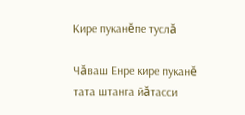Кире пуканĕпе туслă

Чăваш Енре кире пуканĕ тата штанга йăтасси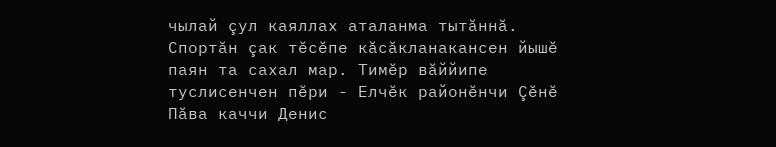чылай çул каяллах аталанма тытăннă. Спортăн çак тĕсĕпе кăсăкланакансен йышĕ паян та сахал мар. Тимĕр вăййипе туслисенчен пĕри - Елчĕк районĕнчи Çĕнĕ Пăва каччи Денис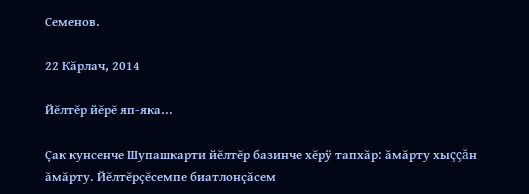Семенов.

22 Кăрлач, 2014

Йĕлтĕр йĕрĕ яп-яка...

Çак кунсенче Шупашкарти йĕлтĕр базинче хĕрÿ тапхăр: ăмăрту хыççăн ăмăрту. Йĕлтĕрçĕсемпе биатлонçăсем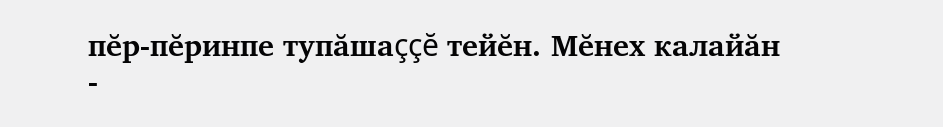пĕр-пĕринпе тупăшаççĕ тейĕн. Мĕнех калайăн -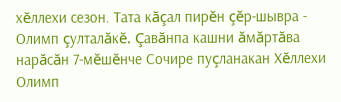хĕллехи сезон. Тата кăçал пирĕн çĕр-шывра - Олимп çулталăкĕ. Çавăнпа кашни ăмăртăва нарăсăн 7-мĕшĕнче Сочире пуçланакан Хĕллехи Олимп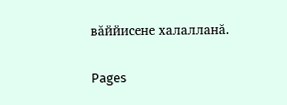вăййисене халалланă.

Pages